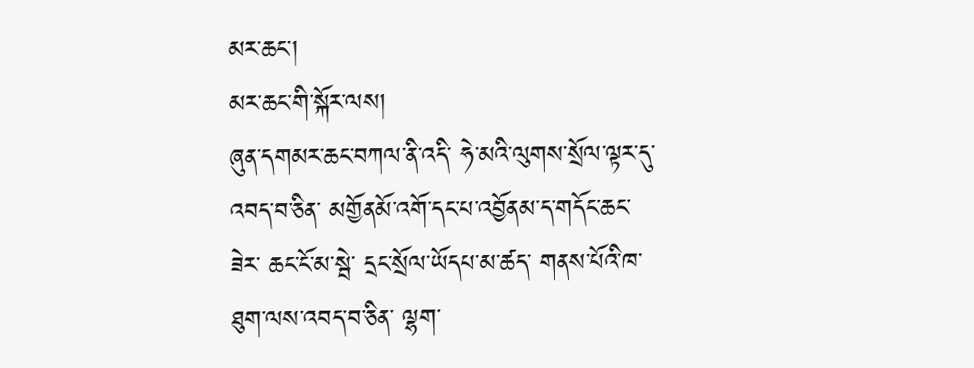མར་ཆང་།
མར་ཆང་གི་སྐོར་ལས།
ཞུན་དགམར་ཆང་བཀལ་ནི་འདི་ ཧེ་མའི་ལུགས་སྲོལ་ལྟར་དུ་འབད་བ་ཅིན་ མགྱོནམོ་འགོ་དང་པ་འབྱོནམ་ད་གདོང་ཆང་ཟེར་ ཆང་ངོ་མ་སྦེ་ དྲང་སྲོལ་ཡོདཔ་མ་ཚད་ གནས་པོའི་ཁ་ཐུག་ལས་འབད་བ་ཅིན་ ལྷག་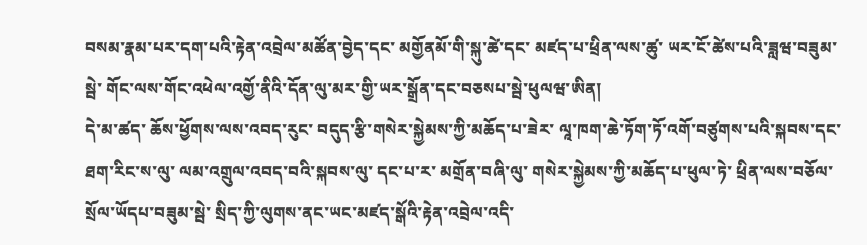བསམ་རྣམ་པར་དག་པའི་རྟེན་འབྲེལ་མཚོན་བྱེད་དང་ མགྱོནམོ་གི་སྐུ་ཚེ་དང་ མཛད་པ་ཕྲིན་ལས་ཚུ་ ཡར་ངོ་ཚེས་པའི་ཟླཝ་བཟུམ་སྦེ་ གོང་ལས་གོང་འཕེལ་འགྱོ་ནིའི་དོན་ལུ་མར་གྱི་ཡར་སྒྲོན་དང་བཅསཔ་སྦེ་ཕུལཝ་ཨིན།
དེ་མ་ཚད་ ཆོས་ཕྱོགས་ལས་འབད་རུང་ བདུད་རྩི་གསེར་སྐྱེམས་ཀྱི་མཆོད་པ་ཟེར་ ལཱ་ཁག་ཆེ་ཏོག་ཏོ་འགོ་བཙུགས་པའི་སྐབས་དང་ཐག་རིང་ས་ལུ་ ལམ་འགྲུལ་འབད་བའི་སྐབས་ལུ་ དང་པ་ར་ མགྲོན་བཞི་ལུ་ གསེར་སྐྱེམས་ཀྱི་མཆོད་པ་ཕུལ་ཏེ་ ཕྲིན་ལས་བཅོལ་སྲོལ་ཡོདཔ་བཟུམ་སྦེ་ སྲིད་ཀྱི་ལུགས་ནང་ཡང་མཛད་སྒོའི་རྟེན་འབྲེལ་འདི་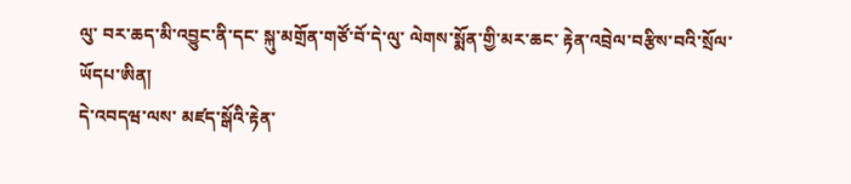ལུ་ བར་ཆད་མི་འབྱུང་ནི་དང་ སྐུ་མགྲོན་གཙོ་བོ་དེ་ལུ་ ལེགས་སྨོན་གྱི་མར་ཆང་ རྟེན་འབྲེལ་བརྩིས་བའི་སྲོལ་ཡོདཔ་ཨིན།
དེ་འབདཝ་ལས་ མཛད་སྒོའི་རྟེན་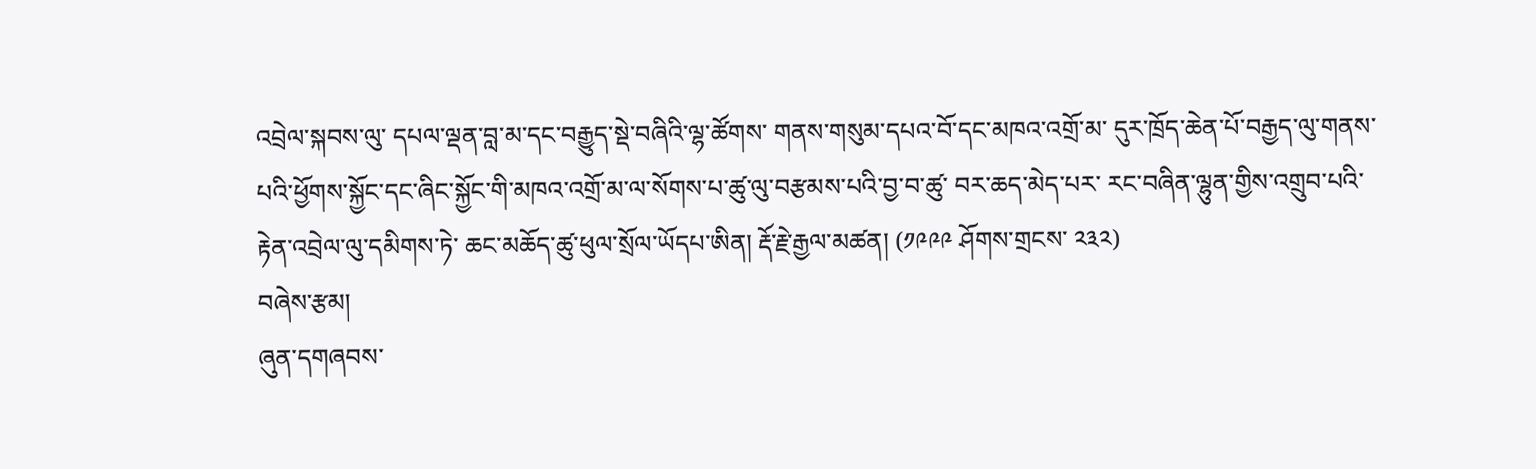འབྲེལ་སྐབས་ལུ་ དཔལ་ལྡན་བླ་མ་དང་བརྒྱུད་སྡེ་བཞིའི་ལྷ་ཚོགས་ གནས་གསུམ་དཔའ་བོ་དང་མཁའ་འགྲོ་མ་ དུར་ཁྲོད་ཆེན་པོ་བརྒྱད་ལུ་གནས་པའི་ཕྱོགས་སྐྱོང་དང་ཞིང་སྐྱོང་གི་མཁའ་འགྲོ་མ་ལ་སོགས་པ་ཚུ་ལུ་བརྩམས་པའི་བྱ་བ་ཚུ་ བར་ཆད་མེད་པར་ རང་བཞིན་ལྷུན་གྱིས་འགྲུབ་པའི་ རྟེན་འབྲེལ་ལུ་དམིགས་ཏེ་ ཆང་མཆོད་ཚུ་ཕུལ་སྲོལ་ཡོདཔ་ཨིན། རྡོ་རྗེ་རྒྱལ་མཚན། (༡༩༩༩ ཤོགས་གྲངས་ ༢༣༢)
བཞེས་རྩམ།
ཞུན་དགཞབས་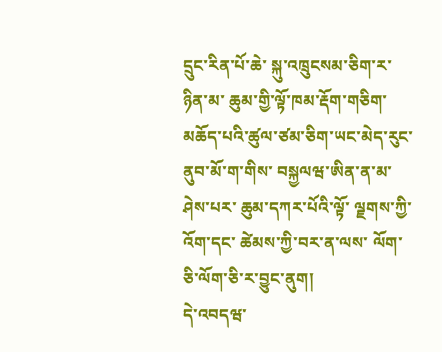དྲུང་རིན་པོ་ཆེ་ སྐུ་འཁྲུངསམ་ཅིག་ར་ ཉིན་མ་ ཆུམ་གྱི་ལྟོ་ཁམ་རྡོག་གཅིག་མཆོད་པའི་ཚུལ་ཙམ་ཅིག་ཡང་མེད་རུང་ ནུབ་མོ་ག་གིས་ བསྐྱལཝ་ཨིན་ན་མ་ཤེས་པར་ ཆུམ་དཀར་པོའི་ལྟོ་ ལྗགས་ཀྱི་འོག་དང་ ཚེམས་ཀྱི་བར་ན་ལས་ ལོག་ཅི་ལོག་ཅི་ར་བྱུང་ནུག།
དེ་འབདཝ་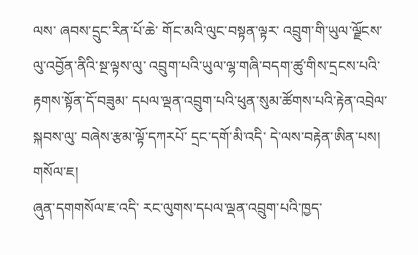ལས་ ཞབས་དྲུང་རིན་པོ་ཆེ་ གོང་མའི་ལུང་བསྟན་ལྟར་ འབྲུག་གི་ཡུལ་ལྗོངས་ལུ་འབྱོན་ནིའི་སྔ་ལྟས་ལུ་ འབྲུག་པའི་ཡུལ་ལྷ་གཞི་བདག་ཚུ་གིས་དྲངས་པའི་རྟགས་སྟོན་དོ་བཟུམ་ དཔལ་ལྡན་འབྲུག་པའི་ཕུན་སུམ་ཚོགས་པའི་རྟེན་འབྲེལ་སྐབས་ལུ་ བཞེས་རྩམ་ལྟོ་དཀརཔོ་ དྲང་དགོ་མི་འདི་ དེ་ལས་བརྟེན་ཨིན་པས།
གསོལ་ཇ།
ཞུན་དགགསོལ་ཇ་འདི་ རང་ལུགས་དཔལ་ལྡན་འབྲུག་པའི་ཁྱད་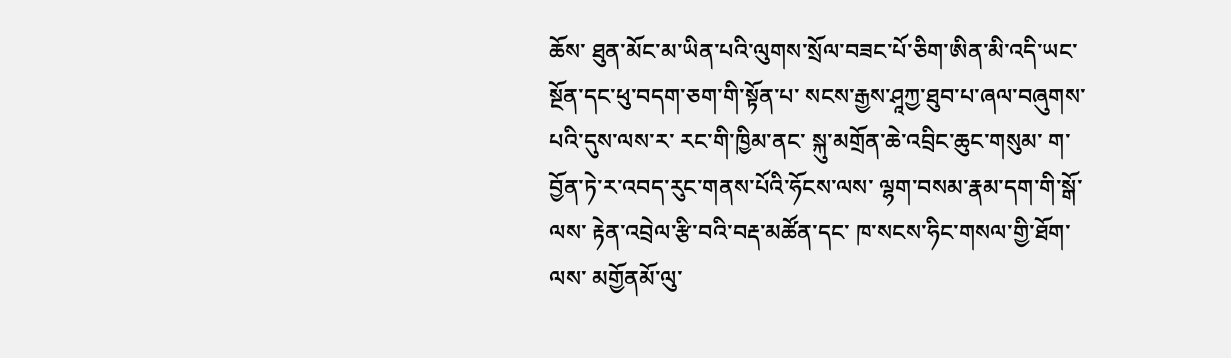ཆོས་ ཐུན་མོང་མ་ཡིན་པའི་ལུགས་སྲོལ་བཟང་པོ་ཅིག་ཨིན་མི་འདི་ཡང་ སྔོན་དང་ཕུ་བདག་ཅག་གི་སྟོན་པ་ སངས་རྒྱས་ཤཱཀྱ་ཐུབ་པ་ཞལ་བཞུགས་པའི་དུས་ལས་ར་ རང་གི་ཁྱིམ་ནང་ སྐུ་མགྲོན་ཆེ་འབྲིང་ཆུང་གསུམ་ ག་བྱོན་ཏེ་ར་འབད་རུང་གནས་པོའི་ཧོངས་ལས་ ལྷག་བསམ་རྣམ་དག་གི་སྒོ་ལས་ རྟེན་འབྲེལ་རྩི་བའི་བརྡ་མཚོན་དང་ ཁ་སངས་ཧིང་གསལ་གྱི་ཐོག་ལས་ མགྱོནམོ་ལུ་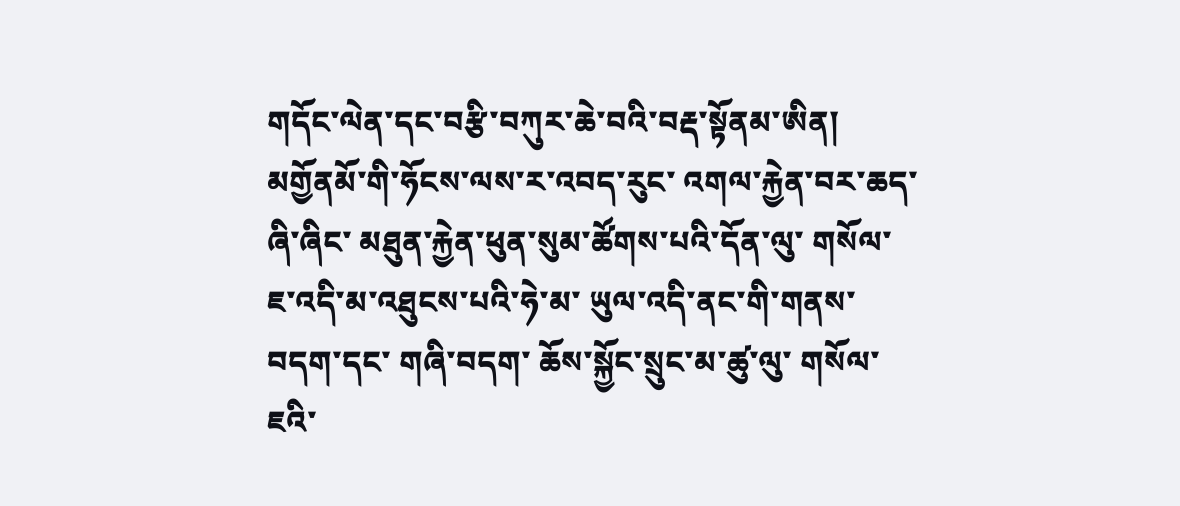གདོང་ལེན་དང་བརྩི་བཀུར་ཆེ་བའི་བརྡ་སྟོནམ་ཨིན། མགྱོནམོ་གི་ཧོངས་ལས་ར་འབད་རུང་ འགལ་རྐྱེན་བར་ཆད་ཞི་ཞིང་ མཐུན་རྐྱེན་ཕུན་སུམ་ཚོགས་པའི་དོན་ལུ་ གསོལ་ཇ་འདི་མ་འཐུངས་པའི་ཧེ་མ་ ཡུལ་འདི་ནང་གི་གནས་བདག་དང་ གཞི་བདག་ ཆོས་སྐྱོང་སྲུང་མ་ཚུ་ལུ་ གསོལ་ཇའི་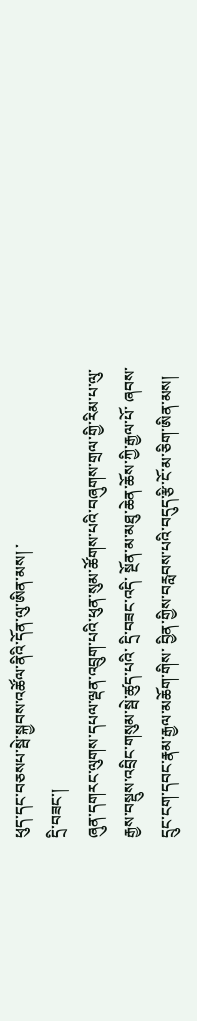ཕུད་དང་བཅསཔ་སྦེ་སྐྱབས་འཚོལ་ནིའི་དོན་ལུ་ཨིན་མས། ་
དྲི་བཟང་།
ཞུན་དགརང་ལུགས་དཔལ་ལྡན་འབྲུག་པའི་ཕུན་སུམ་ཚོགས་པའི་བཞུགས་གྲལ་གྱི་རིམ་པ་ལུ་ རྒྱས་བསྡུས་འབྲིང་གསུམ་སྦེ་ཚུད་པའི་ དྲི་བཟང་འདི་ སྔོན་མ་མཐུ་ཆེན་ཆོས་ཀྱི་རྒྱལ་པོ་ ཞབས་དྲུང་ངག་དབང་རྣམ་རྒྱལ་མཆོག་གིས་ བྱིན་གྱིས་བརླབས་པའི་བདུད་རྩི་ངོ་མ་ཅིག་ཨིན་མས།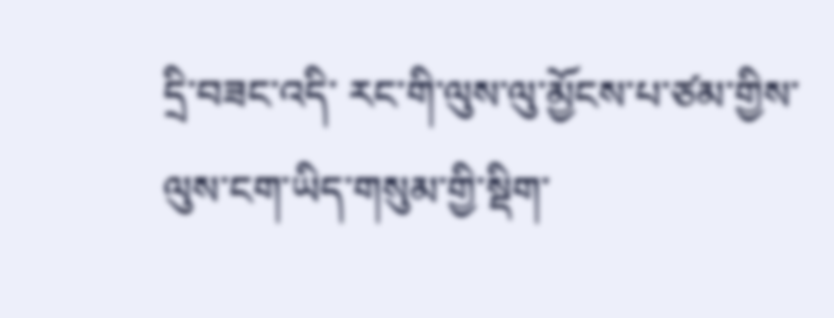དྲི་བཟང་འདི་ རང་གི་ལུས་ལུ་མྱོངས་པ་ཙམ་གྱིས་ ལུས་ངག་ཡིད་གསུམ་གྱི་སྡིག་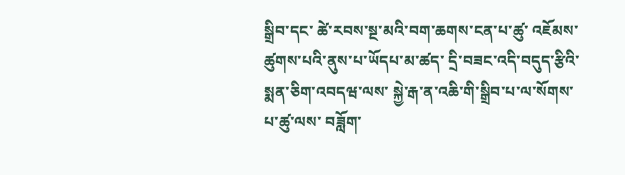སྒྲིབ་དང་ ཚེ་རབས་སྔ་མའི་བག་ཆགས་ངན་པ་ཚུ་ འཇོམས་ཚུགས་པའི་ནུས་པ་ཡོདཔ་མ་ཚད་ དྲི་བཟང་འདི་བདུད་རྩིའི་སྨན་ཅིག་འབདཝ་ལས་ སྐྱེ་རྒ་ན་འཆི་གི་སྒྲིབ་པ་ལ་སོགས་པ་ཚུ་ལས་ བཟློག་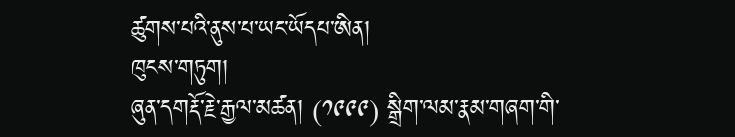ཚུགས་པའི་ནུས་པ་ཡང་ཡོདཔ་ཨིན།
ཁུངས་གཏུག།
ཞུན་དགརྡོ་རྗེ་རྒྱལ་མཚན། (༡༩༩༩) སྒྲིག་ལམ་རྣམ་གཞག་གི་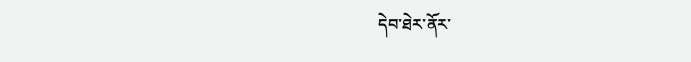དེབ་ཐེར་ནོར་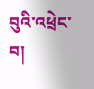བུའི་འཕྲེང་བ།